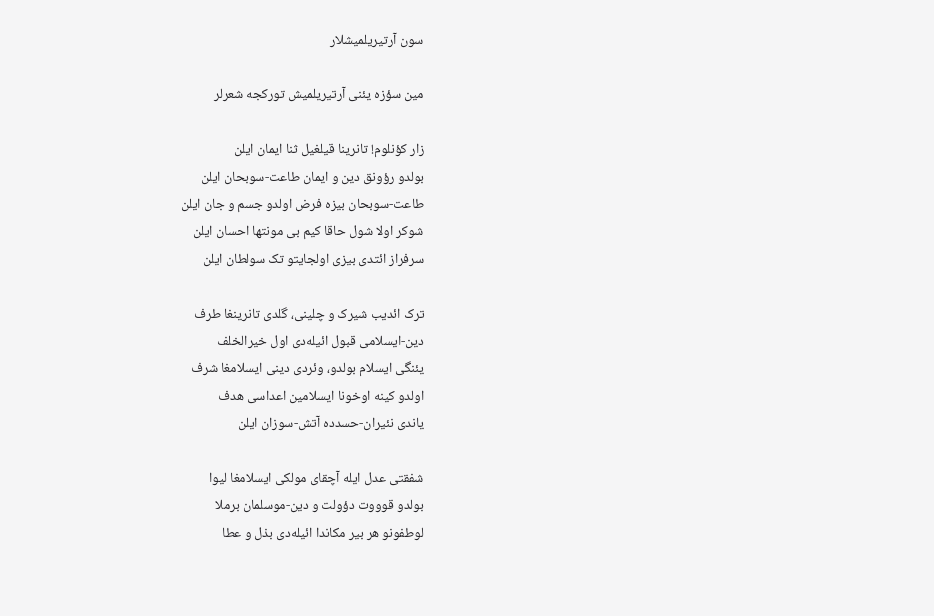سون آرتیریلمیشلار

مین سؤزه یئنی آرتیریلمیش تورکجه شعرلر

زار کؤنلوم! تانرینا قیلغیل ثنا ایمان ایلن
بولدو رؤونق دین و ایمان طاعت-سوبحان ایلن
طاعت-سوبحان بیزه فرض اولدو جسم و جان ایلن
شوکر اولا شول حاقا کیم بی مونتها احسان ایلن
سرفراز ائتدی بیزی اولجایتو تک سولطان ایلن

ترک ائدیب شیرک و چلینی، گلدی تانرینغا طرف
دین-ایسلامی قبول ائیله‌دی اول خیرالخلف
یئنگی ایسلام بولدو، وئردی دینی ایسلامغا شرف
اولدو کینه اوخونا ایسلامین اعداسی هدف
یاندی نئیران-حسدده آتش-سوزان ایلن

شفقتی عدل ایله آچقای مولکی ایسلامغا لیوا
بولدو قوووت دؤولت و دین-موسلمان برملا
لوطفونو هر بیر مکاندا ائیله‌دی بذل و عطا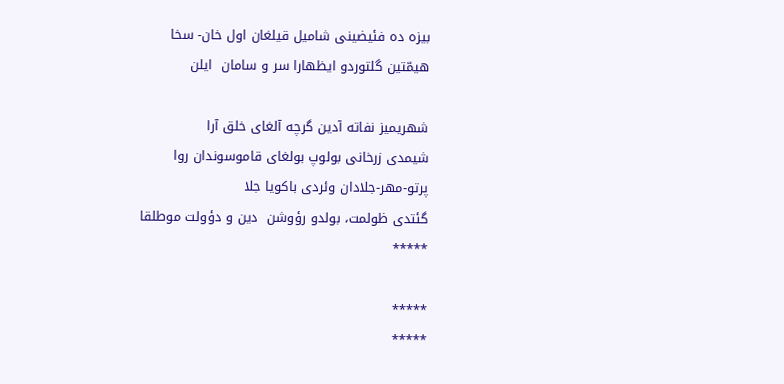بیزه ده فئیضینی شامیل قیلغان اول خان- سخا
هیمّتین گلتوردو ایظهارا سر و سامان  ایلن

شهریمیز نفاته آدین گرچه آلغای خلق آرا
شیمدی زرخانی بولوپ بولغای قاموسوندان روا
پرتو-مهر-جلادان وئردی باکویا جلا
گئتدی ظولمت، بولدو رؤوشن  دین و دؤولت موطلقا
*****

*****
*****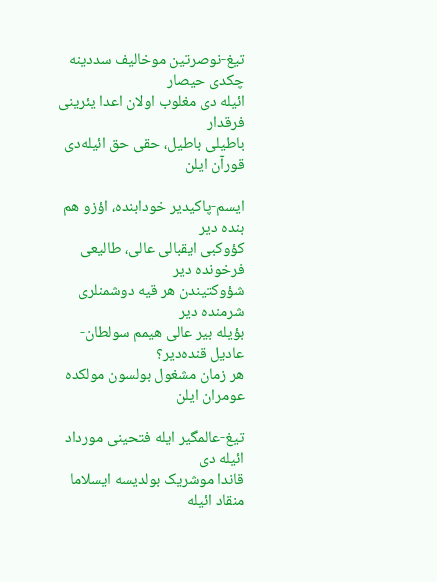تیغ-نوصرتین موخالیف سددینه چکدی حیصار
ائیله دی مغلوب اولان اعدا یئرینی فرقدار
باطیلی باطیل، حقی حق ائیله‌دی قورآن ایلن

ایسم-پاکیدیر خودابنده، اؤزو هم بنده دیر
کؤوکبی ایقبالی عالی، طالیعی فرخونده دیر
شؤوکتیندن هر قیه دوشمنلری شرمنده دیر
بؤیله بیر عالی هیمم سولطان-عادیل قنده‌دیر؟
هر زمان مشغول بولسون مولکده عومران ایلن

تیغ-عالمگیر ایله فتحینی مورداد ائیله دی
قاندا موشریک بولدیسه ایسلاما منقاد ائیله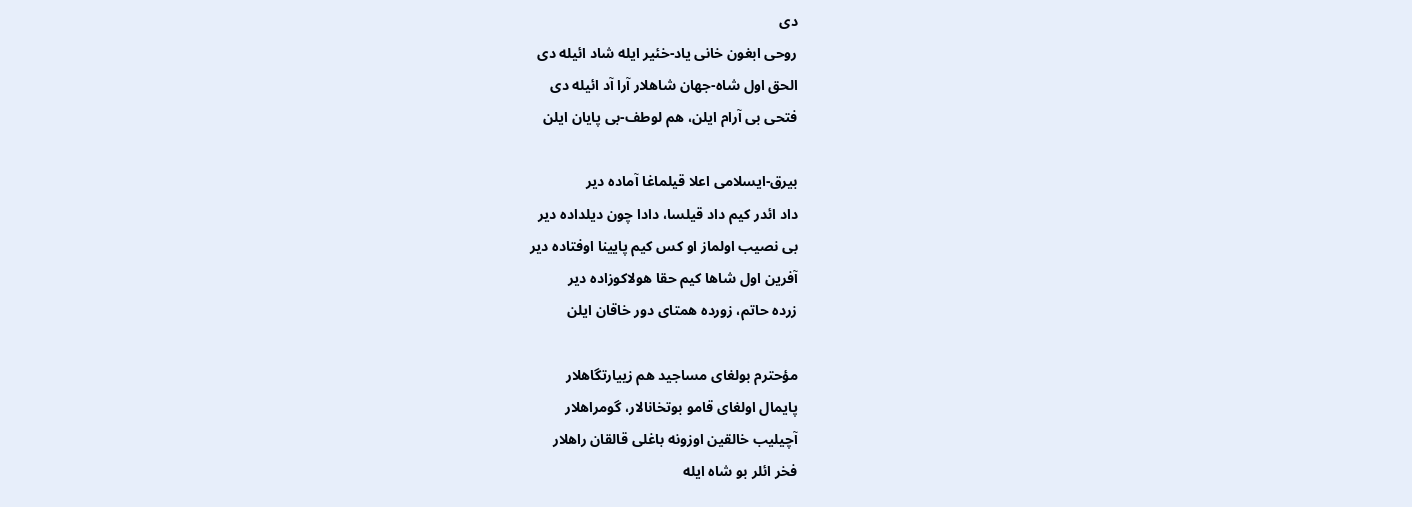دی
روحی ابغون خانی یاد-خئیر ایله شاد ائیله دی
الحق اول شاه-جهان شاهلار آرا آد ائیله دی
فتحی بی آرام ایلن، هم لوطف-بی پایان ایلن

بیرق-ایسلامی اعلا قیلماغا آماده دیر
داد ائدر کیم داد قیلسا، دادا چون دیلداده دیر
بی نصیب اولماز او کس کیم پایینا اوفتاده دیر
آفرین اول شاها کیم حقا هولاکوزاده دیر
زرده حاتم، زورده همتای دور خاقان ایلن

مؤحترم بولغای مساجید هم زییارتگاهلار
پایمال اولغای قامو بوتخانالار، گومراهلار
آچیلیب خالقین اوزونه باغلی قالقان راهلار
فخر ائلر بو شاه ایله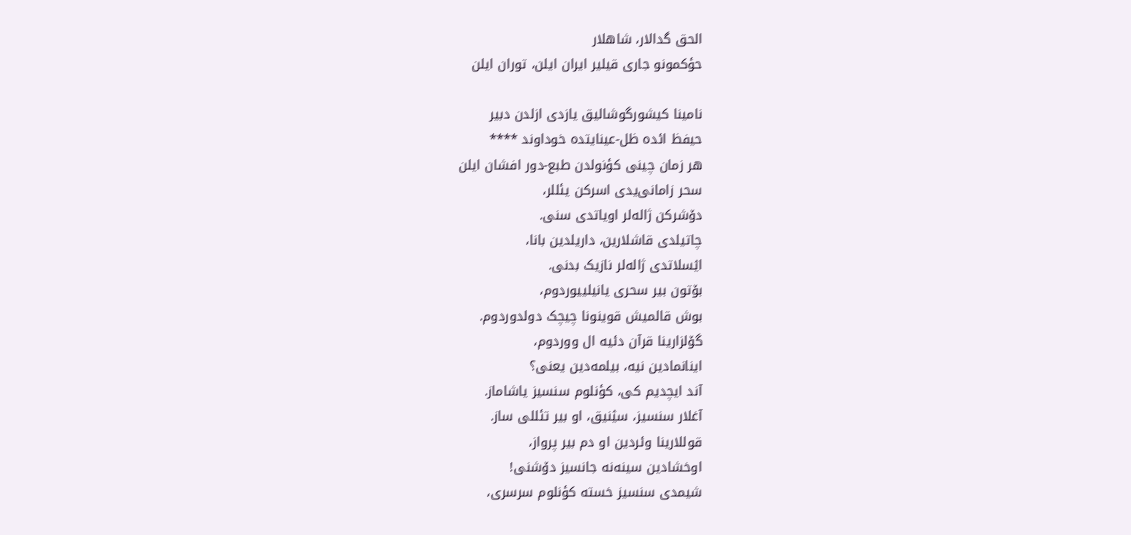الحق گدالار، شاهلار
حؤکمونو جاری قیلیر ایران ایلن، توران ایلن

نامینا کیشورگوشالیق یازدی ازلدن دبیر
حیفظ ائده ظل-عینایتده خوداوند ****
هر زمان چینی کؤنولدن طبع-دور افشان ایلن
سحر زامانی‌یدی اسرکن یئللر،
دۆشرکن ژاله‌لر اویاتدی سنی.
چاتیلدی قاشلارین، داریلدین بانا،
اؽسلاتدی ژاله‌لر نازیک بدنی.
بۆتون بیر سحری یانیلییوردوم،
بوش قالمیش قوینونا چیچک دولدوردوم.
گۆلزارینا قرآن دئیه ال ووردوم،
اینانمادین نیه، بیلمه‌دین یعنی؟
آند ایچدیم کی، کؤنلوم سنسیز یاشاماز.
آغلار سنسیز، سؽنیق، او بیر تئللی ساز.
قوللارینا وئردین او دم بیر پرواز،
اوخشادین سینه‌نه جانسیز دۆشنی!
شیمدی سنسیز خسته کؤنلوم سرسری،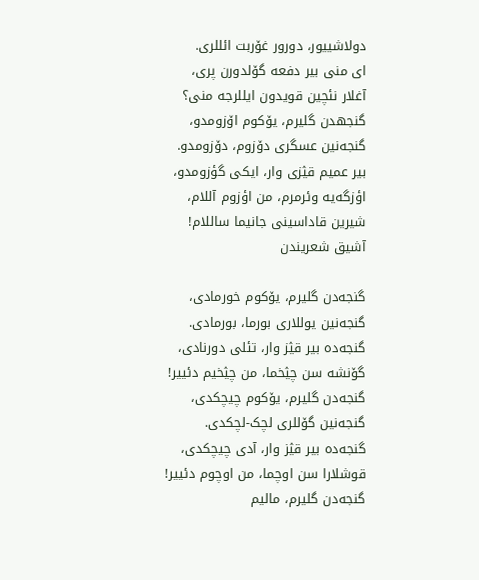دولاشییور، دورور غۆربت ائللری.
ای منی بیر دفعه گۆلدورن پری،
آغلار نئچین قویدون ایللرجه منی؟
گنجهدن گلیرم، یۆکوم اۆزومدو،
گنجه‌نین عسگری دۆزوم، دۆزومدو.
بیر عمیم قؽزی وار، ایکی گؤزومدو،
اؤزگه‌یه وئرمرم، من اؤزوم آللام،
شیرین قاداسینی جانیما ساللام!
آشیق شعریندن

گنجه‌دن گلیرم، یۆکوم خورمادی،
گنجه‌نین یوللاری بورما، بورمادی.
گنجه‌ده بیر قؽز وار، تئلی دورنادی،
گۆنشه سن چؽخما، من چؽخیم دئییر!
گنجه‌دن گلیرم، یۆکوم چیچکدی،
گنجه‌نین گۆللری لچک-لچکدی.
گنجه‌ده بیر قؽز وار، آدی چیچکدی،
قوشلارا سن اوچما، من اوچوم دئییر!
گنجه‌دن گلیرم، مالیم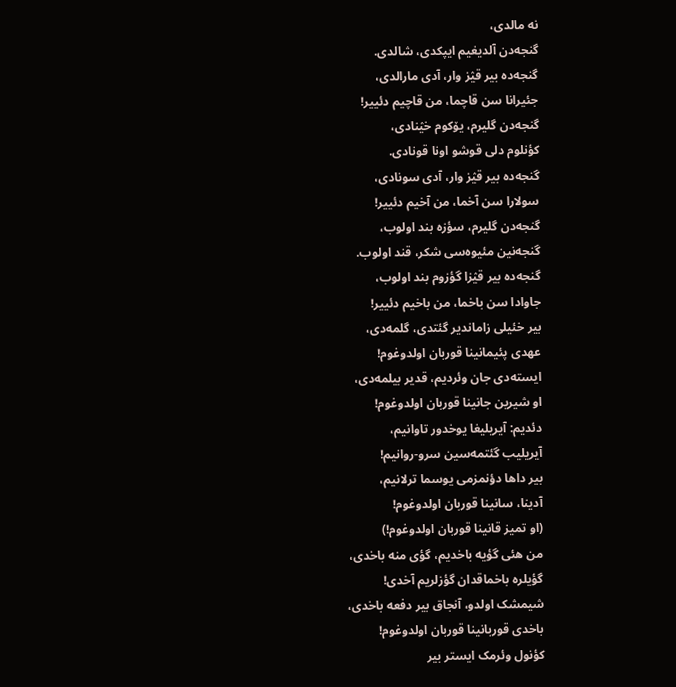نه مالدی،
گنجه‌دن آلدیغیم ایپکدی، شالدی.
گنجه‌ده بیر قؽز وار، آدی مارالدی،
جئیرانا سن قاچما، من قاچیم دئییر!
گنجه‌دن گلیرم، یۆکوم خؽنادی،
کؤنلوم دلی قوشو اونا قونادی.
گنجه‌ده بیر قؽز وار، آدی سونادی،
سولارا سن آخما، من آخیم دئییر!
گنجه‌دن گلیرم، سؤزه بند اولوب،
گنجه‌نین مئیوه‌سی شکر، قند اولوب.
گنجه‌ده بیر قؽزا گؤزوم بند اولوب،
جاوادا سن باخما، من باخیم دئییر!
بیر خئیلی زاماندیر گئتدی، گلمه‌دی،
عهدی پئیمانینا قوربان اولدوغوم!
ایسته‌دی جان وئردیم، قدیر بیلمه‌دی،
او شیرین جانینا قوربان اولدوغوم!
دئدیم: آیریلیغا یوخدور تاوانیم،
آیریلیب گئتمه‌سین سرو-روانیم!
بیر داها دؤنمزمی یوسما ترلانیم،
آدینا، سانینا قوربان اولدوغوم!
(او تمیز قانینا قوربان اولدوغوم!)
من هئی گؤیه باخدیم، گؤی منه باخدی،
گؤیلره باخماقدان گؤزلریم آخدی!
شیمشک اولدو، آنجاق بیر دفعه باخدی،
باخدی قوربانینا قوربان اولدوغوم!
کؤنول وئرمک ایستر بیر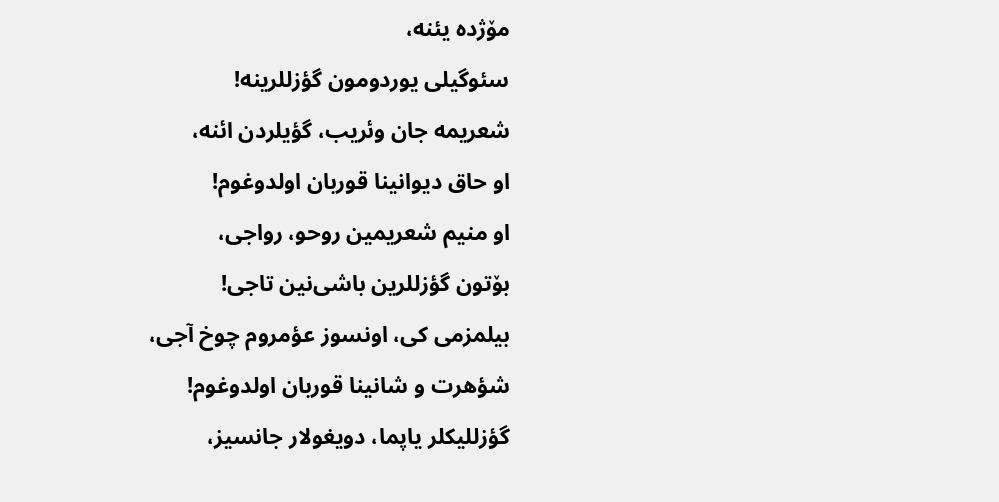مۆژده یئنه،
سئوگیلی یوردومون گؤزللرینه‌!
شعریمه جان وئریب، گؤیلردن ائنه،
او حاق دیوانینا قوربان اولدوغوم!
او منیم شعریمین روحو، رواجی،
بۆتون گؤزللرین باشی‌نین تاجی!
بیلمزمی کی، اونسوز عؤمروم چوخ آجی،
شؤهرت و شانینا قوربان اولدوغوم!
گؤزللیکلر یاپما، دویغولار جانسیز،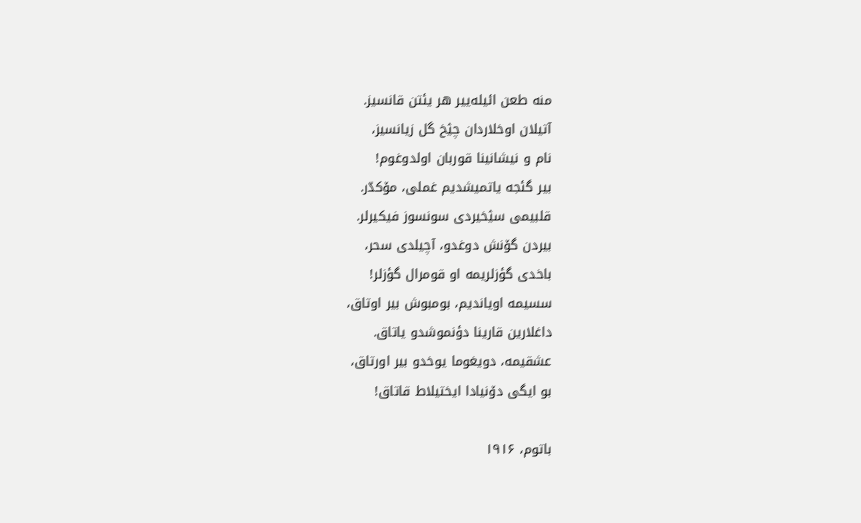منه طعن ائیله‌ییر هر یئتن قانسیز.
آتیلان اوخلاردان چؽخ گل زیانسیز،
نام و نیشانینا قوربان اولدوغوم!
بیر گئجه یاتمیشدیم غملی، مۆکدّر.
قلبیمی سؽخیردی سونسوز فیکیرلر.
بیردن گۆنش دوغدو، آچیلدی سحر،
باخدی گؤزلریمه او قومرال گؤزلر!
سسیمه اویاندیم، بومبوش بیر اوتاق،
داغلارین قارینا دؤنموشدو یاتاق.
عشقیمه، دویغوما یوخدو بیر اورتاق،
بو ایگی دۆنیادا ایختیلاط قاتاق!

باتوم، ۱۹۱۶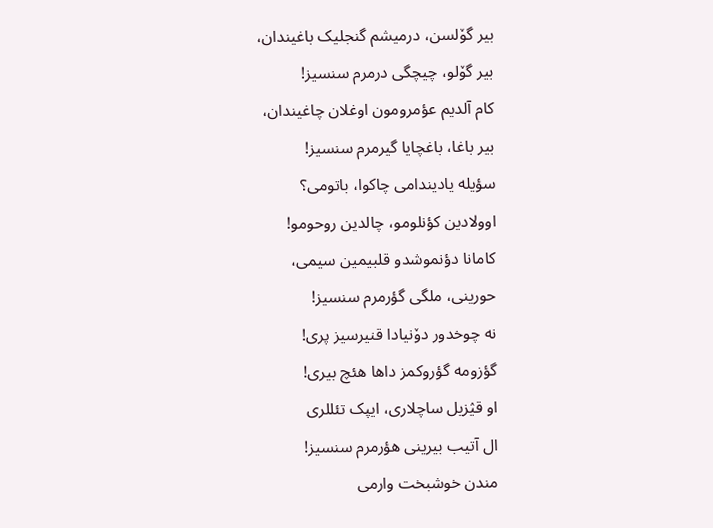بیر گۆلسن، درمیشم گنجلیک باغیندان،
بیر گۆلو، چیچگی درمرم سنسیز!
کام آلدیم عؤمرومون اوغلان چاغیندان،
بیر باغا، باغچایا گیرمرم سنسیز!
سؤیله یادیندامی چاکوا، باتومی؟
اوولادین کؤنلومو، چالدین روحومو!
کامانا دؤنموشدو قلبیمین سیمی،
حورینی، ملگی گؤرمرم سنسیز!
نه چوخدور دۆنیادا قنیرسیز پری!
گؤزومه گؤروکمز داها هئچ بیری!
او قؽزیل ساچلاری، ایپک تئللری
ال آتیب بیرینی هؤرمرم سنسیز!
مندن خوشبخت وارمی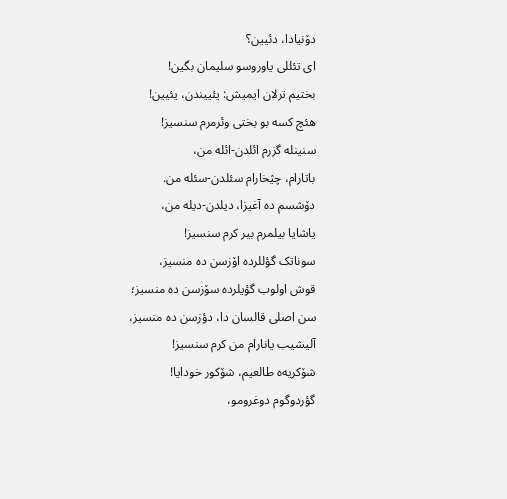دۆنیادا، دئیین؟
ای تئللی یاوروسو سلیمان بگین!
بختیم ترلان ایمیش: یئییندن، یئیین!
هئچ کسه بو بختی وئرمرم سنسیز!
سنینله گزرم ائلدن-ائله من،
باتارام، چؽخارام سئلدن-سئله من.
دۆشسم ده آغیزا، دیلدن-دیله من،
یاشایا بیلمرم بیر کرم سنسیز!
سوناتک گؤللرده اۆزسن ده منسیز،
قوش اولوب گؤیلرده سۆزسن ده منسیز؛
سن اصلی قالسان دا، دؤزسن ده منسیز،
آلیشیب یانارام من کرم سنسیز!
شۆکریه‌ه طالعیم، شۆکور خودایا!
گؤردوگوم دوغرومو،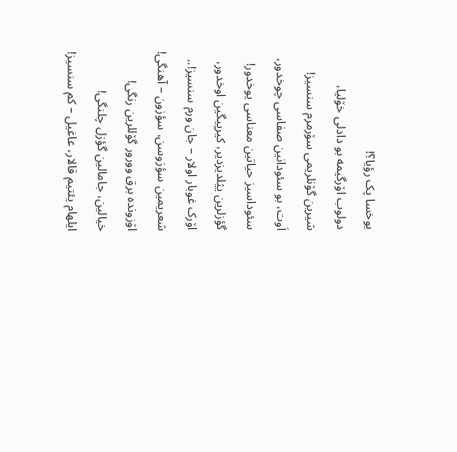یوخسا پک رؤیا؟!
دولوب اۆرگیمه بو دادلی خۆلیا،
شیرین گۆنلریمی سۆرمرم سنسیز!
اَوت، بو سئودانین صفاسی چوخدور،
سئوداسیز حیاتین معناسی یوخدور!
گؤزلرین یؽلدیزدیر، کیرپیگین اوخدور،
اۆرک غوبار اولار – جان ورم سنسیز!..
شعریمین سؤزوسن، سؤزون – آهنگی!
اۆزونده برق وورور گۆللرین رنگی!
خیالین، جامالین گؤزل چلنگی!
ایلهام یئتیم قالار، عاغیل – کم سنسیز!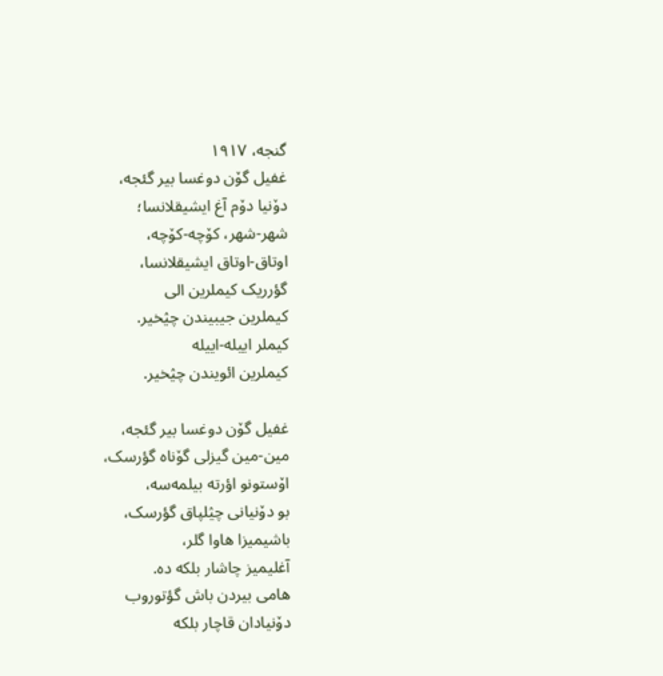گنجه، ۱۹۱۷
غفیل گۆن دوغسا بیر گئجه،
دۆنیا دۆم آغ ایشیقلانسا؛
شهر-شهر، کۆچه-کۆچه،
اوتاق-اوتاق ایشیقلانسا،
گؤرریک کیملرین الی
کیملرین جیبیندن چؽخیر.
کیملر اییله-اییله
کیملرین ائویندن چؽخیر.

غفیل گۆن دوغسا بیر گئجه،
مین-مین گیزلی گۆناه گؤرسک،
اۆستونو اؤرته بیلمه‌سه،
بو دۆنیانی چؽلپاق گؤرسک،
باشیمیزا هاوا گلر،
آغلیمیز چاشار بلکه ده.
هامی بیردن باش گؤتوروب
دۆنیادان قاچار بلکه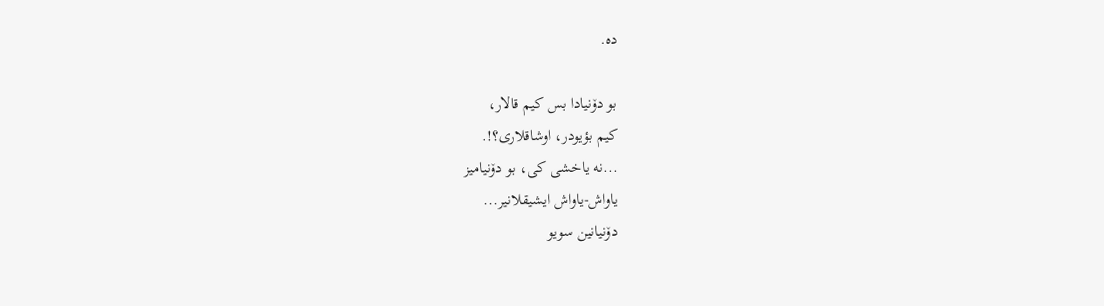ده.

بو دۆنیادا بس کیم قالار،
کیم بؤیودر، اوشاقلاری؟!.
...نه یاخشی کی، بو دۆنیامیز
یاواش-یاواش ایشیقلانیر...
دۆنیانین سویو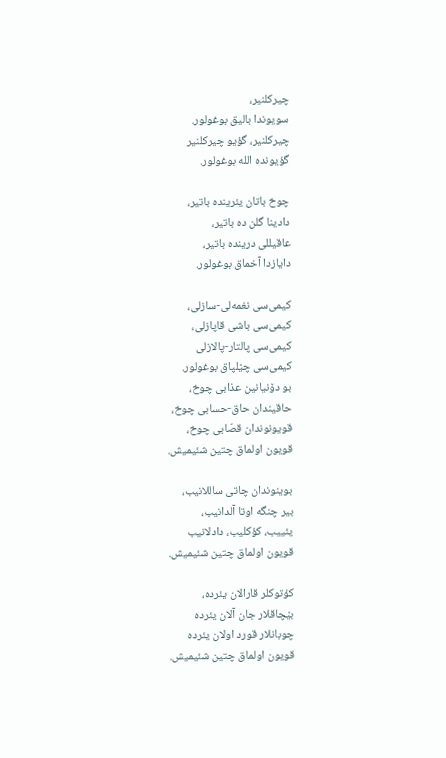چیرکلنیر،
سویوندا بالیق بوغولور.
چیرکلنیر، گؤیو چیرکلنیر
گؤیونده الله بوغولور.

چوخ باتان یئرینده باتیر،
دادینا گلن ده باتیر،
عاقیللی درینده باتیر،
دایازدا آخماق بوغولور.

کیمی‌سی نغمه‌لی-سازلی،
کیمی‌سی باشی قاپازلی،
کیمی‌سی پالتار-پالازلی
کیمی‌سی چؽلپاق بوغولور.
بو دۆنیانین عذابی چوخ،
حاقیندان حاق-حسابی چوخ،
قویونوندان قصّابی چوخ،
قویون اولماق چتین شئیمیش.

بوینوندان چاتی ساللانیب،
بیر چنگه اوتا آلدانیب،
یئییب، کؤکلیب، دادلانیب
قویون اولماق چتین شئیمیش.

کؤتوکلر قارالان یئرده،
بؽچاقلار جان آلان یئرده
چوبانلار قورد اولان یئرده
قویون اولماق چتین شئیمیش.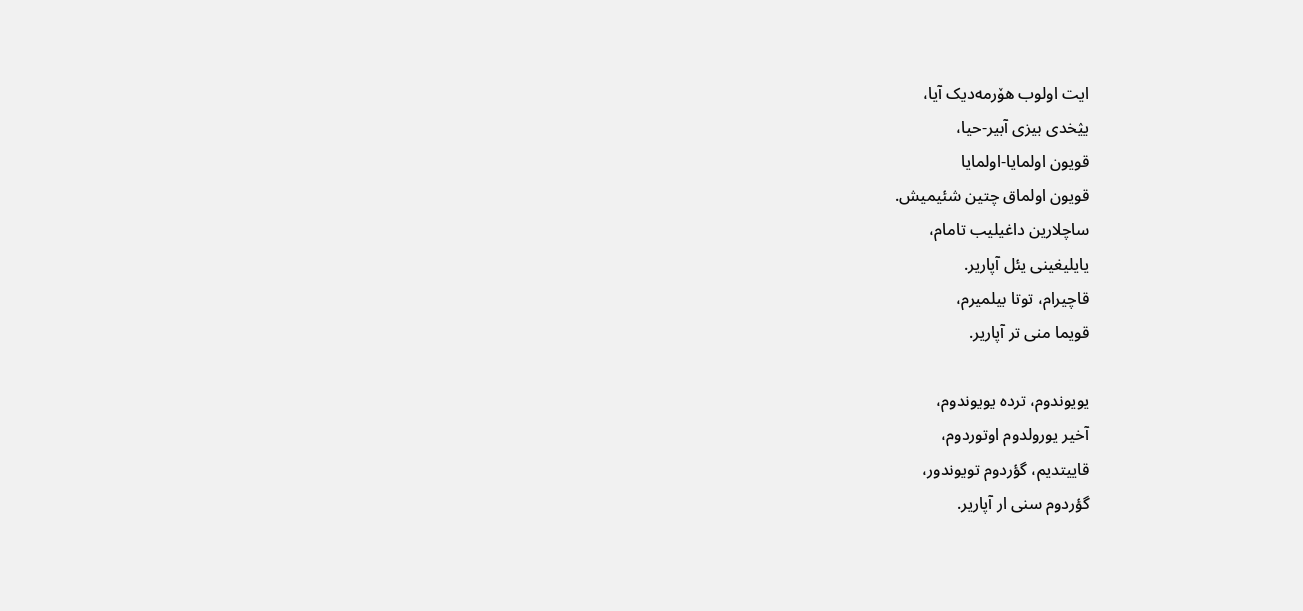ایت اولوب هۆرمه‌دیک آیا،
یؽخدی بیزی آبیر-حیا،
قویون اولمایا-اولمایا
قویون اولماق چتین شئیمیش.
ساچلارین داغیلیب تامام،
یایلیغینی یئل آپاریر.
قاچیرام، توتا بیلمیرم،
قویما منی تر آپاریر.

یویوندوم، ترده یویوندوم،
آخیر یورولدوم اوتوردوم،
قاییتدیم، گؤردوم تویوندور،
گؤردوم سنی ار آپاریر.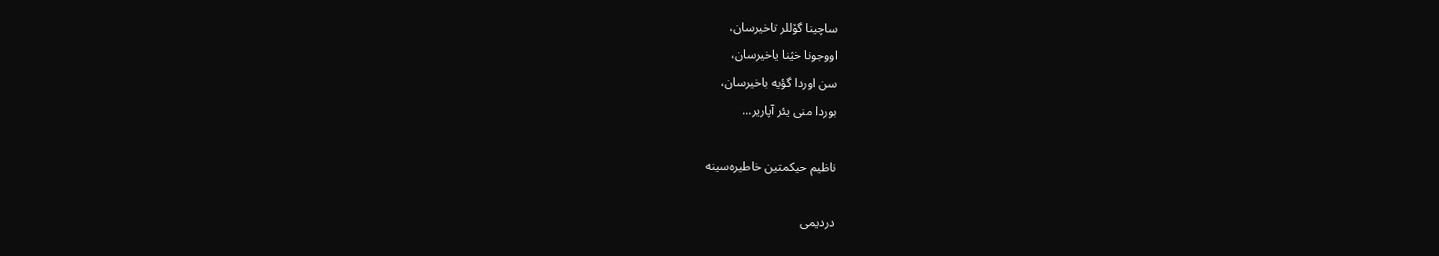ساچینا گۆللر تاخیرسان،
اووجونا خؽنا یاخیرسان،
سن اوردا گؤیه باخیرسان،
بوردا منی یئر آپاریر...

ناظیم حیکمتین خاطیره‌سینه

دردیمی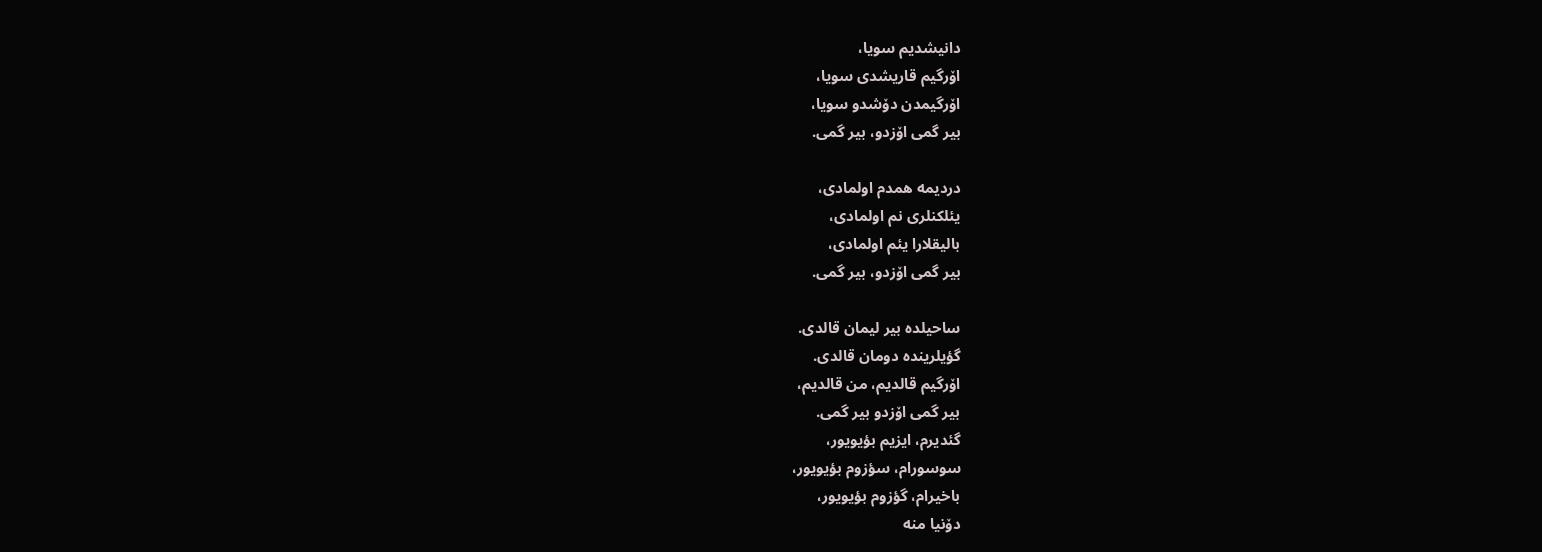دانیشدیم سویا،
اۆرگیم قاریشدی سویا،
اۆرگیمدن دۆشدو سویا،
بیر گمی اۆزدو، بیر گمی.

دردیمه همدم اولمادی،
یئلکنلری نم اولمادی،
بالیقلارا یئم اولمادی،
بیر گمی اۆزدو، بیر گمی.

ساحیلده بیر لیمان قالدی.
گؤیلرینده دومان قالدی.
اۆرگیم قالدیم، من قالدیم،
بیر گمی اۆزدو بیر گمی.
گئدیرم، ایزیم بؤیویور،
سوسورام، سؤزوم بؤیویور،
باخیرام، گؤزوم بؤیویور،
دۆنیا منه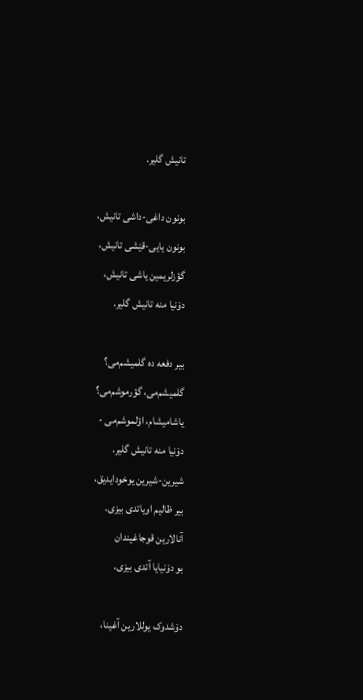تانیش گلیر.

بونون داغی-داشی تانیش،
بونون یایی-قؽشی تانیش،
گؤزلریمین یاشی تانیش،
دۆنیا منه تانیش گلیر.

بیر دفعه ده گلمیشم‌می؟
گلمیشم‌می، گؤرموشم‌می؟
یاشامیشام، اؤلموشم‌می -
دۆنیا منه تانیش گلیر.
شیرین-شیرین یوخودایدیق،
بیر ظالیم اویاتدی بیزی.
آنالارین قوجاغیندان
بو دۆنیایا آتدی بیزی.

دۆشدوک یوللارین آغینا،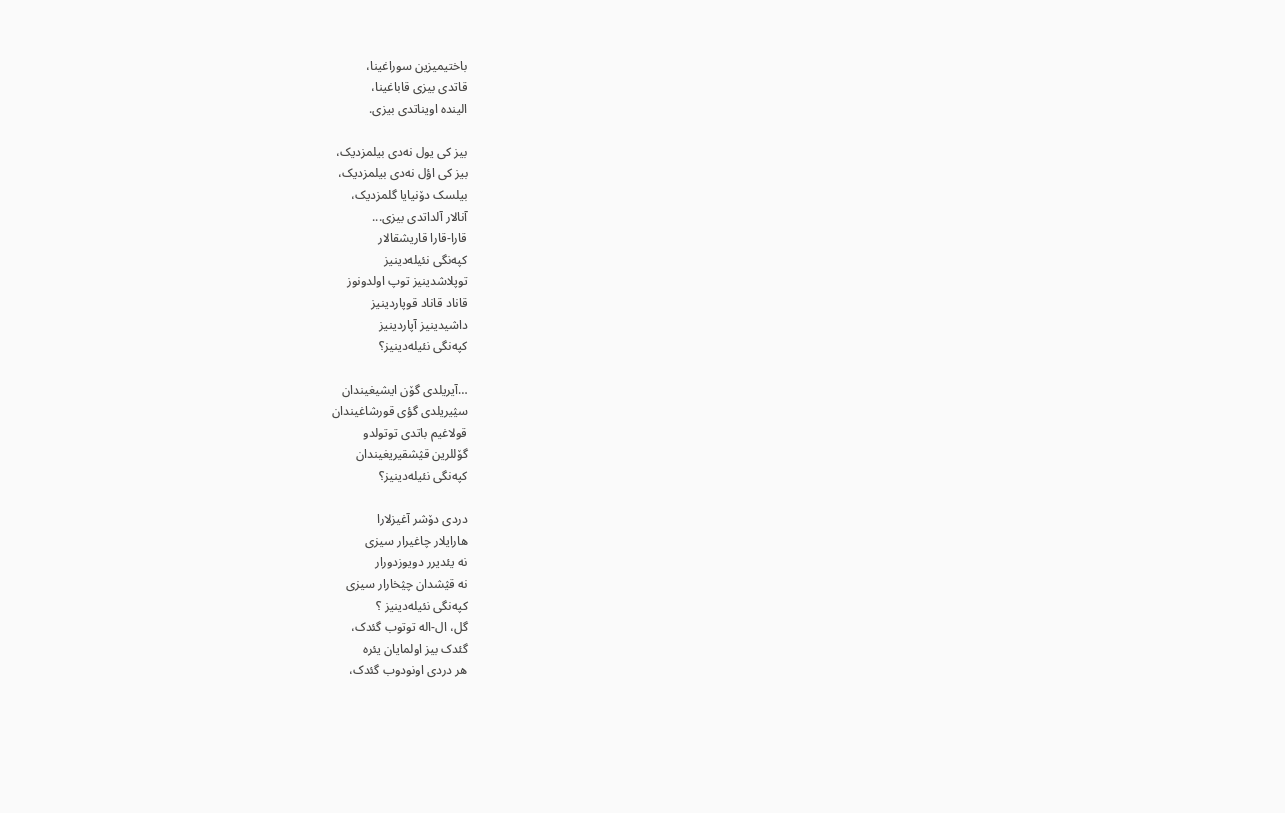باختیمیزین سوراغینا،
قاتدی بیزی قاباغینا،
الینده اویناتدی بیزی.

بیز کی یول نه‌دی بیلمزدیک،
بیز کی اؤل نه‌دی بیلمزدیک،
بیلسک دۆنیایا گلمزدیک،
آنالار آلداتدی بیزی...
قارا-قارا قاریشقالار
کپه‌نگی نئیله‌دینیز
توپلاشدینیز توپ اولدونوز
قاناد قاناد قوپاردینیز
داشیدینیز آپاردینیز
کپه‌نگی نئیله‌دینیز؟

…آیریلدی گۆن ایشیغیندان
سؽیریلدی گؤی قورشاغیندان
قولاغیم باتدی توتولدو
گۆللرین قؽشقیریغیندان
کپه‌نگی نئیله‌دینیز؟

دردی دۆشر آغیزلارا
هارایلار چاغیرار سیزی
نه یئدیرر دویوزدورار
نه قؽشدان چؽخارار سیزی
کپه‌نگی نئیله‌دینیز ؟
گل، ال-اله توتوب گئدک،
گئدک بیز اولمایان یئره
هر دردی اونودوب گئدک،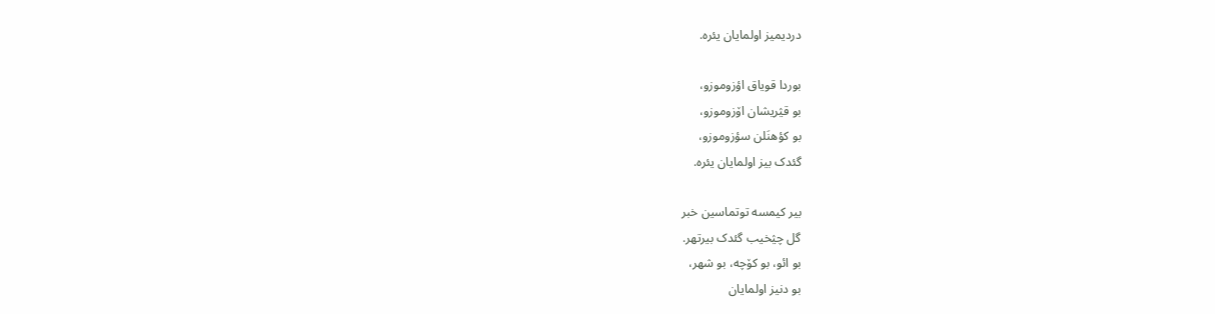دردیمیز اولمایان یئره.

بوردا قویاق اؤزوموزو،
بو قؽریشان اۆزوموزو،
بو کؤهنَلن سؤزوموزو،
گئدک بیز اولمایان یئره.

بیر کیمسه توتماسین خبر
گل چؽخیب گئدک بیرتهر.
بو ائو، بو کۆچه، بو شهر،
بو دنیز اولمایان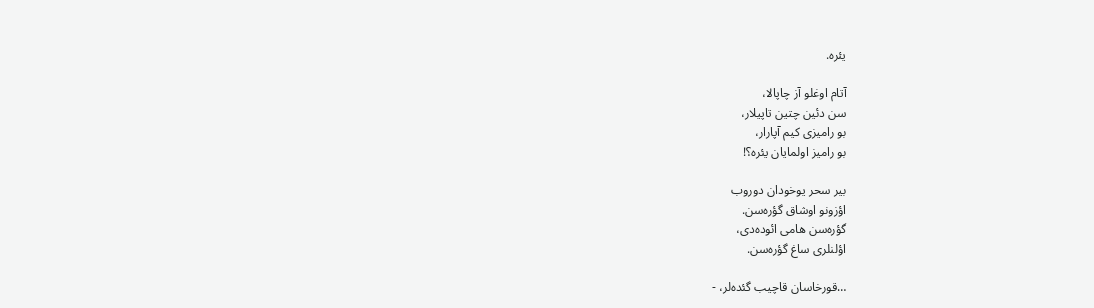یئره.

آتام اوغلو آز چاپالا،
سن دئین چتین تاپیلار،
بو رامیزی کیم آپارار،
بو رامیز اولمایان یئره؟!

بیر سحر یوخودان دوروب
اؤزونو اوشاق گؤره‌سن.
گؤره‌سن هامی ائوده‌دی،
اؤلنلری ساغ گؤره‌سن.

…قورخاسان قاچیب گئده‌لر، -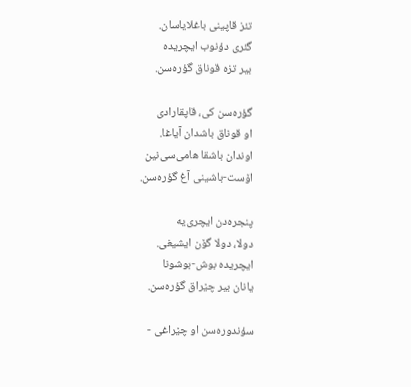تئز قاپینی باغلایاسان.
گئری دؤنوب ایچریده
بیر تزه قوناق گؤره‌سن.

گؤره‌سن کی، قاپقارادی
او قوناق باشدان آیاغا.
اوندان باشقا هامی‌سی‌نین
اۆست-باشینی آغ گؤره‌سن.

پنجره‌دن ایچری‌یه
دولا، دولا گۆن ایشیغی.
ایچریده بوش-بوشونا
یانان بیر چؽراق گؤره‌سن.

سؤندوره‌سن او چؽراغی -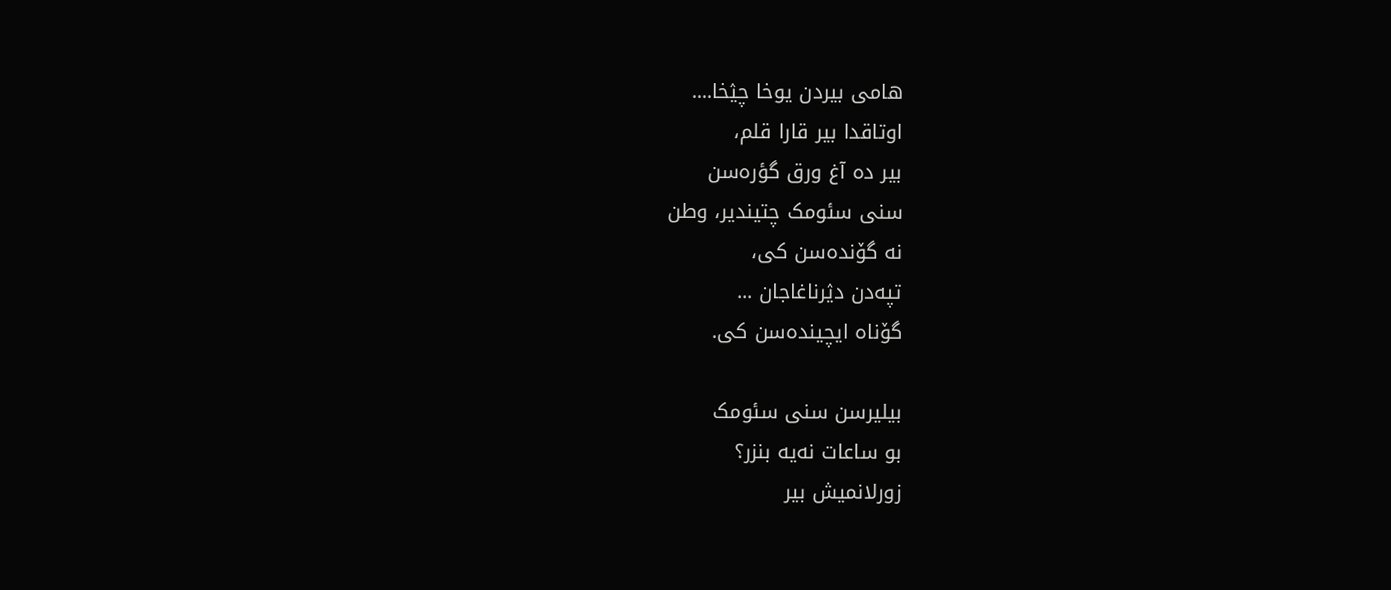هامی بیردن یوخا چؽخا....
اوتاقدا بیر قارا قلم،
بیر ده آغ ورق گؤره‌سن
سنی سئومک چتیندیر، وطن
نه گۆنده‌سن کی،
تپه‌دن دؽرناغاجان ...
گۆناه ایچینده‌سن کی.

بیلیرسن سنی سئومک
بو ساعات نه‌یه بنزر؟
زورلانمیش بیر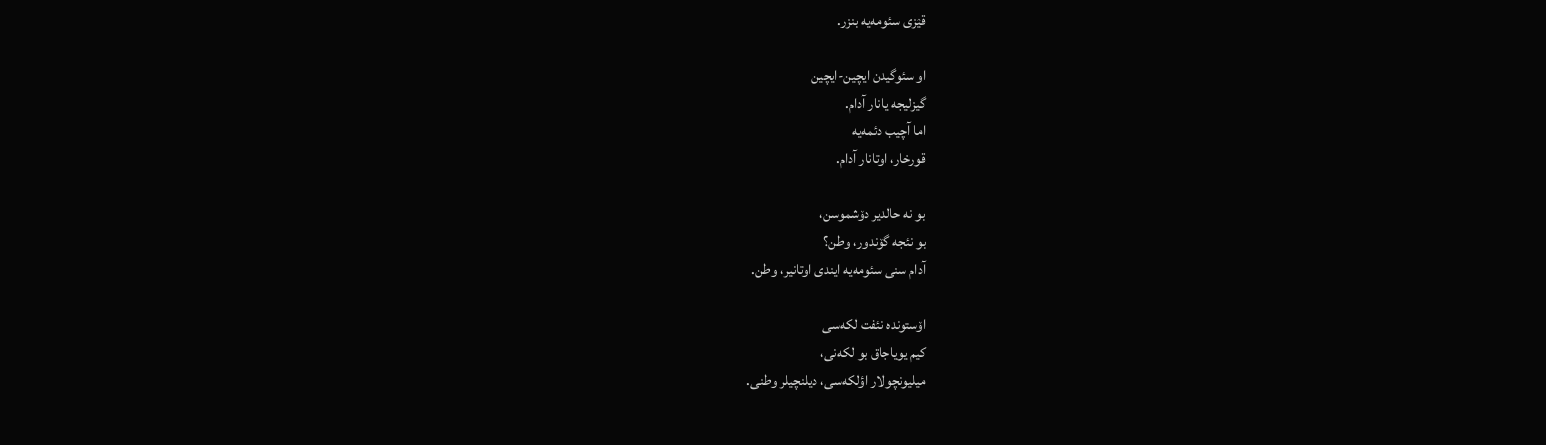قؽزی سئومه‌یه بنزر.

او سئوگیدن ایچین-ایچین
گیزلیجه یانار آدام.
اما آچیب دئمه‌یه
قورخار، اوتانار آدام.

بو نه حالدیر دۆشموسن،
بو نئجه گۆندور، وطن؟
آدام سنی سئومه‌یه ایندی اوتانیر، وطن.

اۆستونده نئفت لکه‌سی
کیم یویاجاق بو لکه‌نی،
میلیونچولار اؤلکه‌سی، دیلنچیلر وطنی.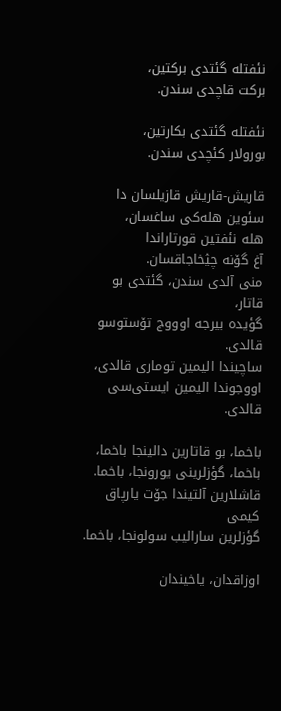نئفتله گئتدی برکتین،
برکت قاچدی سندن.

نئفتله گئتدی بکارتین،
بورولار کئچدی سندن.

قاریش-قاریش قازیلسان دا
سئوین هله‌کی ساغسان،
هله نئفتین قورتاراندا
آغ گۆنه چؽخاجاقسان.
منی آلدی سندن، گئتدی بو قاتار،
گؤیده بیرجه اوووج تۆستوسو قالدی.
ساچیندا الیمین توماری قالدی،
اووجوندا الیمین ایستی‌سی قالدی.

باخما، بو قاتارین دالینجا باخما،
باخما، گؤزلرینی یورونجا، باخما.
قاشلارین آلتیندا جۆت یارپاق کیمی
گؤزلرین سارالیب سولونجا، باخما.

اوزاقدان، یاخیندان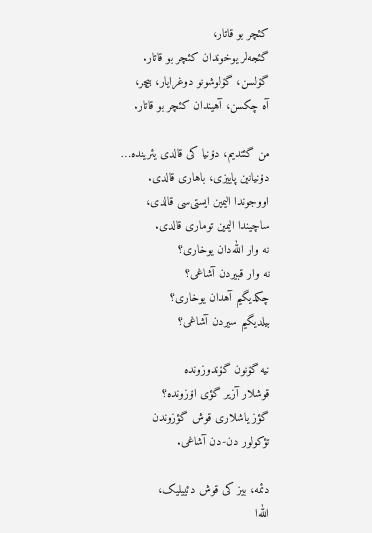کئچر بو قاتار،
گئجه‌لر یوخوندان کئچر بو قاتار.
گۆلسن، گۆلوشونو دوغرایار، بیچر،
آه چکسن، آهیندان کئچر بو قاتار.

من گئتدیم، دۆنیا کی قالدی یئرینده…
دۆنیانین پاییزی، باهاری قالدی.
اووجوندا الیمین ایستی‌سی قالدی،
ساچیندا الیمین توماری قالدی.
نه وار الله‌دان یوخاری؟
نه وار قبیردن آشاغی؟
چکدیگیم آهدان یوخاری؟
بیلدیگیم سیردن آشاغی؟

نیه گۆنون گۆندوزونده
قوشلار آزیر گؤی اۆزونده؟
گؤز یاشلاری قوش گؤزوندن
تؤکولور دن-دن آشاغی.

دئمه، بیز کی قوش دئییلیک،
الله‌ا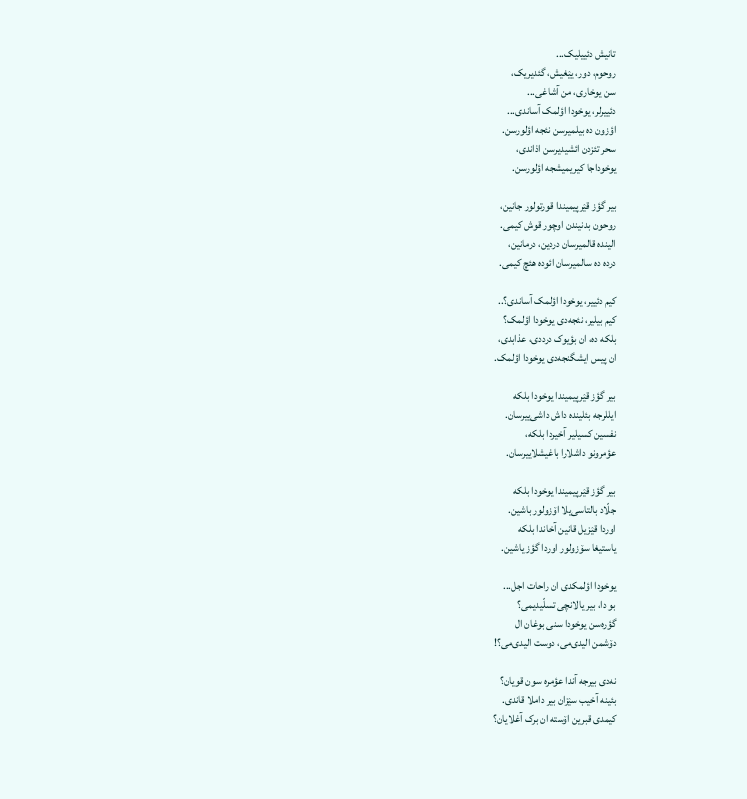تانیش دئییلیک...
روحوم، دور، یؽغیش، گئدیریک،
سن یوخاری، من آشاغی...
دئییرلر، یوخودا اؤلمک آساندی...
اؤزون ده بیلمیرسن نئجه اؤلورسن.
سحر تئزدن ائشیدیرسن اذاندی،
یوخوداجا کیریمیشجه اؤلورسن.

بیر گؤز قؽرپیمیندا قورتولور جانین،
روحون بدنیندن اوچور قوش کیمی.
الینده قالمیرسان دردین، درمانین،
درده ده سالمیرسان ائوده هئچ کیمی.

کیم دئییر، یوخودا اؤلمک آساندی؟..
کیم بیلیر، نئجه‌دی یوخودا اؤلمک؟
بلکه ده، ان بؤیوک درددی، عذابدی،
ان پیس ایشگنجه‌دی یوخودا اؤلمک.

بیر گؤز قؽرپیمیندا یوخودا بلکه
ایللرجه بئلینده داش داشی‌ییرسان.
نفسین کسیلیر آخیردا بلکه،
عؤمرونو داشلارا باغیشلاییرسان.

بیر گؤز قؽرپیمیندا یوخودا بلکه
جلّاد بالتاسی‌یلا اۆزولور باشین.
اوردا قؽزیل قانین آخاندا بلکه
یاستیغا سۆزولور اوردا گؤز یاشین.

یوخودا اؤلمکدی ان راحات اجل...
بو دا، بیر یالانچی تسلّیدیمی؟
گؤره‌سن یوخودا سنی بوغان ال
دۆشمن الیدی‌می، دوست الیدی‌می؟!

نه‌دی بیرجه آندا عؤمره سون قویان؟
بئینه آخیب سؽزان بیر داملا قاندی.
کیمدی قبرین اۆسته ان برک آغلایان؟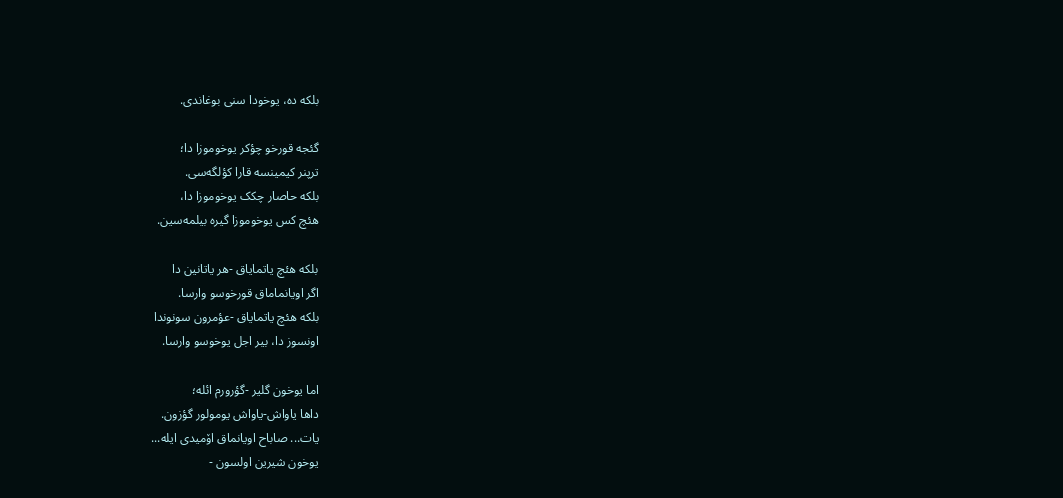بلکه ده، یوخودا سنی بوغاندی.

گئجه قورخو چؤکر یوخوموزا دا؛
ترپنر کیمینسه قارا کؤلگه‌سی.
بلکه حاصار چکک یوخوموزا دا،
هئچ کس یوخوموزا گیره بیلمه‌سین.

بلکه هئچ یاتمایاق -هر یاتانین دا
اگر اویانماماق قورخوسو وارسا.
بلکه هئچ یاتمایاق -عؤمرون سونوندا
اونسوز دا، بیر اجل یوخوسو وارسا.

اما یوخون گلیر -گؤرورم ائله؛
داها یاواش-یاواش یومولور گؤزون.
یات... صاباح اویانماق اۆمیدی ایله...
یوخون شیرین اولسون -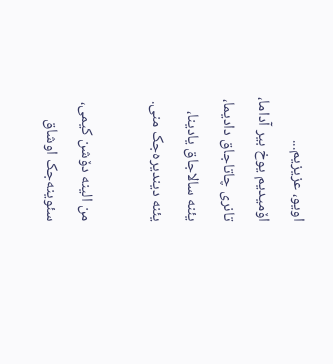اویو، عزیزیم...
اۆمیدیم یوخ بیر آداما،
تانری چاتاجاق دادیما،
یئنه سالاجاق یادینا،
یئنه دیندیره‌جک منی.

من الینه دۆشن کیمی،
سئوینه‌جک اوشاق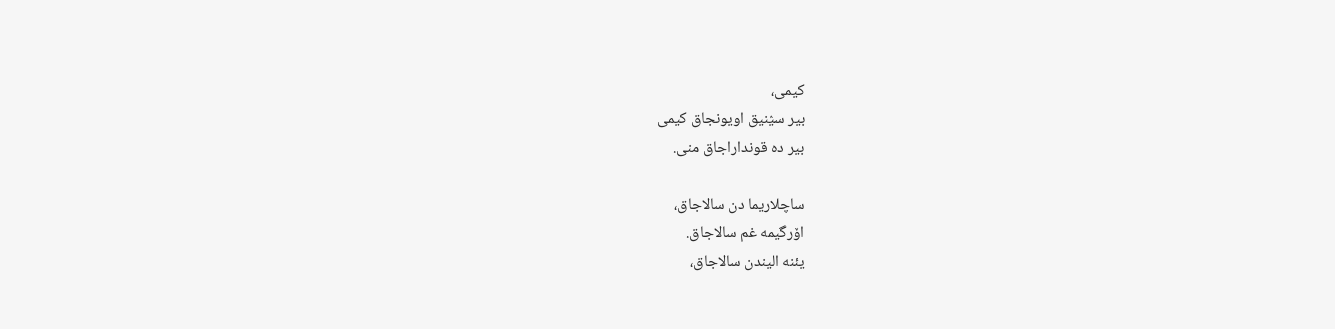کیمی،
بیر سؽنیق اویونجاق کیمی
بیر ده قونداراجاق منی.

ساچلاریما دن سالاجاق،
اۆرگیمه غم سالاجاق.
یئنه الیندن سالاجاق،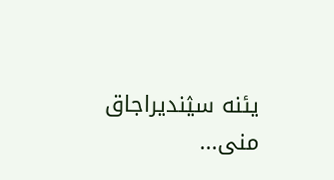یئنه سؽندیراجاق منی...